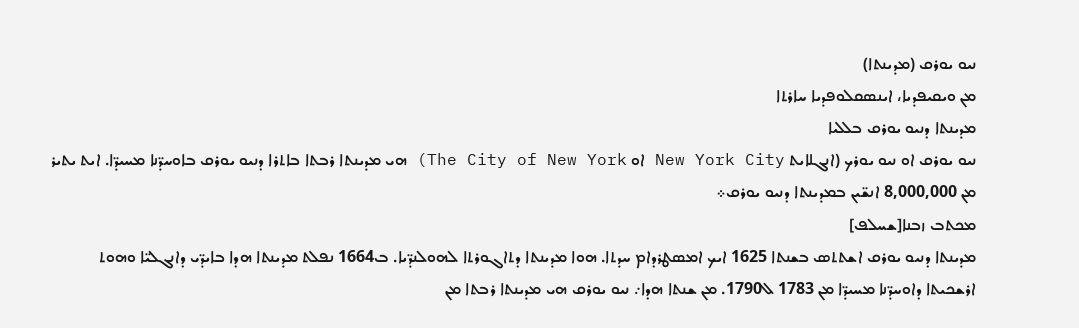ܢܝܘ ܝܘܪܩ (ܡܕܝܢܬܐ)
ܡܢ ܘܝܩܝܦܕܝܐ، ܐܝܢܣܩܠܘܦܕܝܐ ܚܐܪܬܐ
ܡܕܝܢܬܐ ܕܢܝܘ ܝܘܪܩ ܒܠܠܝܐ
ܢܝܘ ܝܘܪܩ ܐܘ ܢܝܘ ܝܘܪܟ (ܐܢܓܠܐܝܬ New York City ܐܘ The City of New York) ܗܝ ܡܕܝܢܬܐ ܪܒܬܐ ܒܐܬܪܐ ܕܢܝܘ ܝܘܪܩ ܒܐܘܚܕ̈ܢܐ ܡܚܝܕ̈ܐ. ܐܝܬ ܝܬܝܪ ܡܢ 8,000,000 ܐܢܫ̈ܝܢ ܒܡܕܝܢܬܐ ܕܢܝܘ ܝܘܪܩ܀
ܡܟܬܒ ܙܒܢܐ[ܫܚܠܦ]
ܡܕܝܢܬܐ ܕܢܝܘ ܝܘܪܩ ܐܫܬܬܣ ܒܫܢܬܐ 1625 ܐܝܟ ܐܡܣܛܪܕܐܡ ܚܕܬܐ. ܗܘܐ ܡܕܝܢܬܐ ܕܬܐܓܘܪܬܐ ܠܗܘܠܢܕ̈ܝܐ. ܒ1664 ܢܦܠܬ ܡܕܝܢܬܐ ܗܕܐ ܒܐܝܕ̈ܝ ܕܐܢܓܠܝ̈ܐ ܘܗܘܬ ܐܪܫܟܝܬܐ ܕܐܘܚܕ̈ܢܐ ܡܚܝܕ̈ܐ ܡܢ 1783 ܠ1790. ܡܢ ܫܢܬܐ ܗܕܐ܇ ܢܝܘ ܝܘܪܩ ܗܝ ܡܕܝܢܬܐ ܪܒܬܐ ܡܢ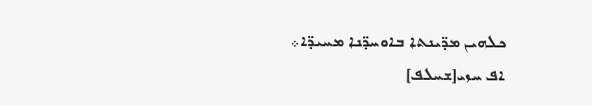ܟܠܗܝܢ ܡܕ̈ܝܢܬܐ ܒܐܘܚܕ̈ܢܐ ܡܚܝܕ̈ܐ܀
ܐܦ ܚܙܝ[ܫܚܠܦ]